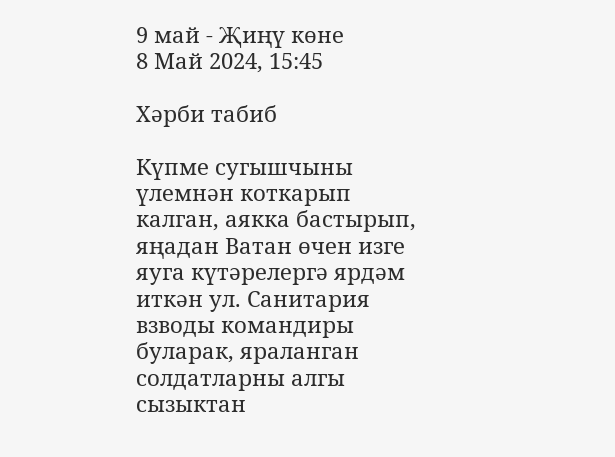9 май - Җиңү көне
8 Май 2024, 15:45

Хәрби табиб

Күпме сугышчыны үлемнән коткарып калган, аякка бастырып, яңадан Ватан өчен изге яуга күтәрелергә ярдәм иткән ул. Санитария взводы командиры буларак, яраланган солдатларны алгы сызыктан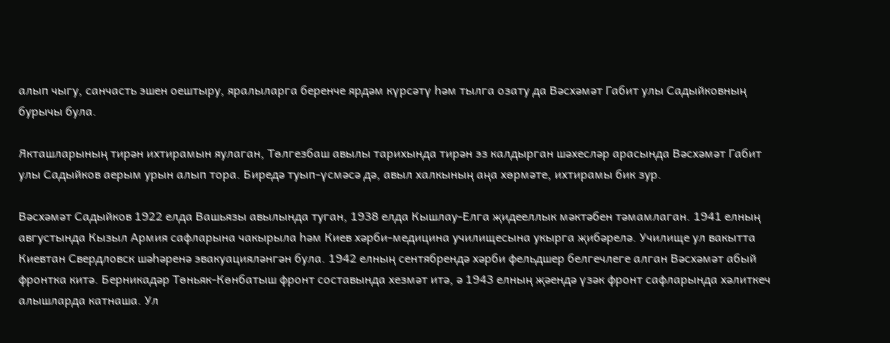алып чыгу, санчасть эшен оештыру, яралыларга беренче ярдәм күрсәтү һәм тылга озату да Вәсхәмәт Габит улы Садыйковның бурычы була.

Якташларының тирән ихтирамын яулаган, Төлгезбаш авылы тарихында тирән эз калдырган шәхесләр арасында Вәсхәмәт Габит улы Садыйков аерым урын алып тора. Биредә туып-үсмәсә дә, авыл халкының аңа хөрмәте, ихтирамы бик зур.

Вәсхәмәт Садыйков 1922 елда Вашьязы авылында туган, 1938 елда Кышлау-Елга җидееллык мәктәбен тәмамлаган. 1941 елның августында Кызыл Армия сафларына чакырыла һәм Киев хәрби-медицина училищесына укырга җибәрелә. Училище ул вакытта Киевтан Свердловск шәһәренә эвакуацияләнгән була. 1942 елның сентябрендә хәрби фельдшер белгечлеге алган Вәсхәмәт абый фронтка китә. Берникадәр Төньяк-Көнбатыш фронт составында хезмәт итә, ә 1943 елның җәендә үзәк фронт сафларында хәлиткеч алышларда катнаша. Ул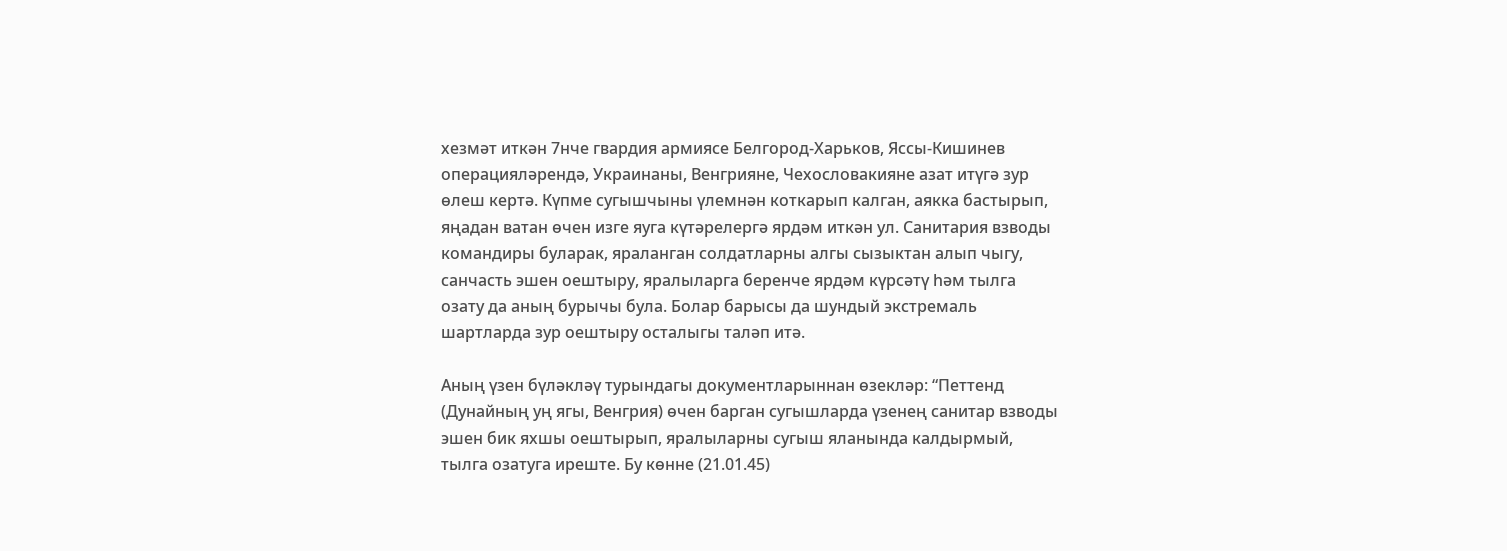хезмәт иткән 7нче гвардия армиясе Белгород-Харьков, Яссы-Кишинев операцияләрендә, Украинаны, Венгрияне, Чехословакияне азат итүгә зур өлеш кертә. Күпме сугышчыны үлемнән коткарып калган, аякка бастырып, яңадан ватан өчен изге яуга күтәрелергә ярдәм иткән ул. Санитария взводы командиры буларак, яраланган солдатларны алгы сызыктан алып чыгу, санчасть эшен оештыру, яралыларга беренче ярдәм күрсәтү һәм тылга озату да аның бурычы була. Болар барысы да шундый экстремаль шартларда зур оештыру осталыгы таләп итә.

Аның үзен бүләкләү турындагы документларыннан өзекләр: “Петтенд (Дунайның уң ягы, Венгрия) өчен барган сугышларда үзенең санитар взводы эшен бик яхшы оештырып, яралыларны сугыш яланында калдырмый, тылга озатуга иреште. Бу көнне (21.01.45)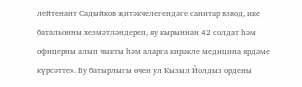лейтенант Садыйков җитәкчелегендәге санитар взвод, ике батальонны хезмәтләндереп, яу кырыннан 42 солдат һәм офицерны алып чыкты һәм аларга кирәкле медицина ярдәме күрсәтте». Бу батырлыгы өчен ул Кызыл Йолдыз ордены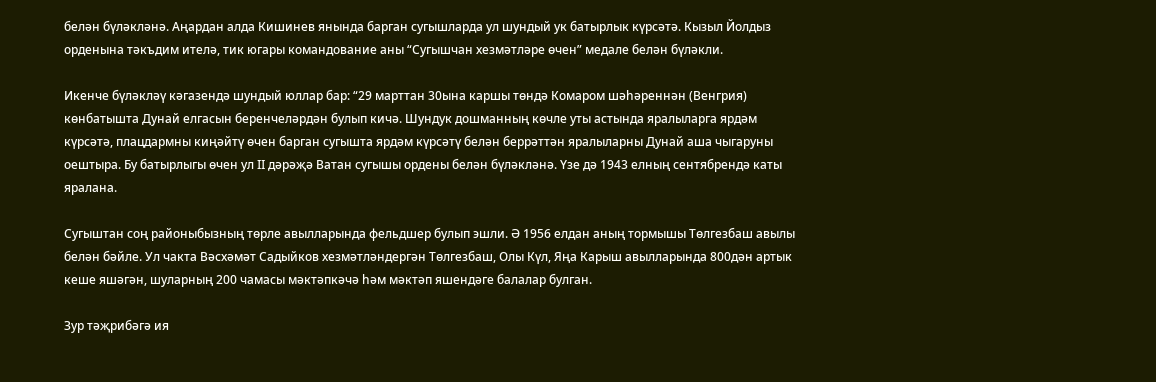белән бүләкләнә. Аңардан алда Кишинев янында барган сугышларда ул шундый ук батырлык күрсәтә. Кызыл Йолдыз орденына тәкъдим ителә, тик югары командование аны “Сугышчан хезмәтләре өчен” медале белән бүләкли.

Икенче бүләкләү кәгазендә шундый юллар бар: “29 марттан 30ына каршы төндә Комаром шәһәреннән (Венгрия) көнбатышта Дунай елгасын беренчеләрдән булып кичә. Шундук дошманның көчле уты астында яралыларга ярдәм күрсәтә, плацдармны киңәйтү өчен барган сугышта ярдәм күрсәтү белән беррәттән яралыларны Дунай аша чыгаруны оештыра. Бу батырлыгы өчен ул II дәрәҗә Ватан сугышы ордены белән бүләкләнә. Үзе дә 1943 елның сентябрендә каты яралана.

Сугыштан соң районыбызның төрле авылларында фельдшер булып эшли. Ә 1956 елдан аның тормышы Төлгезбаш авылы белән бәйле. Ул чакта Вәсхәмәт Садыйков хезмәтләндергән Төлгезбаш, Олы Күл, Яңа Карыш авылларында 800дән артык кеше яшәгән, шуларның 200 чамасы мәктәпкәчә һәм мәктәп яшендәге балалар булган.

Зур тәҗрибәгә ия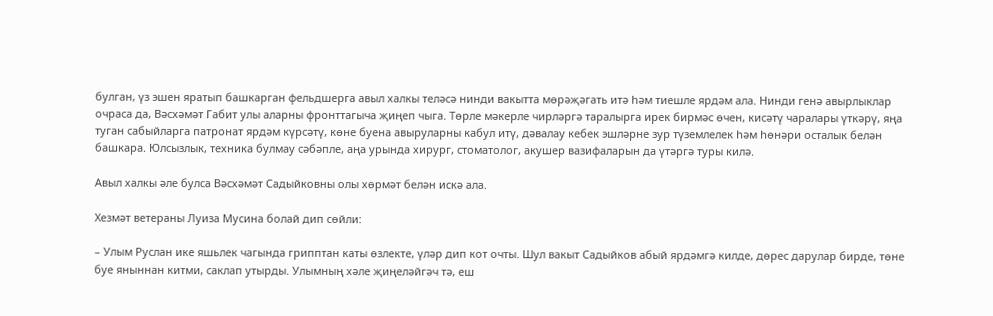булган, үз эшен яратып башкарган фельдшерга авыл халкы теләсә нинди вакытта мөрәҗәгать итә һәм тиешле ярдәм ала. Нинди генә авырлыклар очраса да, Вәсхәмәт Габит улы аларны фронттагыча җиңеп чыга. Төрле мәкерле чирләргә таралырга ирек бирмәс өчен, кисәтү чаралары үткәрү, яңа туган сабыйларга патронат ярдәм күрсәтү, көне буена авыруларны кабул итү, дәвалау кебек эшләрне зур түземлелек һәм һөнәри осталык белән башкара. Юлсызлык, техника булмау сәбәпле, аңа урында хирург, стоматолог, акушер вазифаларын да үтәргә туры килә.

Авыл халкы әле булса Вәсхәмәт Садыйковны олы хөрмәт белән искә ала.

Хезмәт ветераны Луиза Мусина болай дип сөйли:

– Улым Руслан ике яшьлек чагында грипптан каты өзлекте, үләр дип кот очты. Шул вакыт Садыйков абый ярдәмгә килде, дөрес дарулар бирде, төне буе яныннан китми, саклап утырды. Улымның хәле җиңеләйгәч тә, еш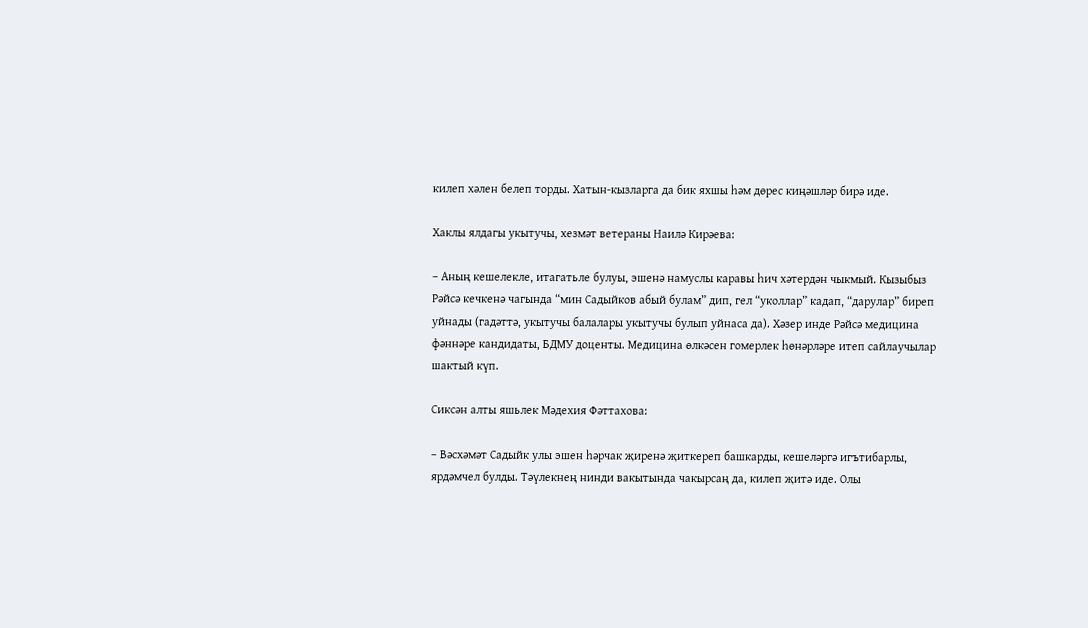килеп хәлен белеп торды. Хатын-кызларга да бик яхшы һәм дөрес киңәшләр бирә иде.

Хаклы ялдагы укытучы, хезмәт ветераны Наилә Кирәева:

– Аның кешелекле, итагатьле булуы, эшенә намуслы каравы һич хәтердән чыкмый. Кызыбыз Рәйсә кечкенә чагында “мин Садыйков абый булам” дип, гел “уколлар” кадап, “дарулар” биреп уйнады (гадәттә, укытучы балалары укытучы булып уйнаса да). Хәзер инде Рәйсә медицина фәннәре кандидаты, БДМУ доценты. Медицина өлкәсен гомерлек һөнәрләре итеп сайлаучылар шактый күп.

Сиксән алты яшьлек Мәдехия Фәттахова:

– Вәсхәмәт Садыйк улы эшен һәрчак җиренә җиткереп башкарды, кешеләргә игътибарлы, ярдәмчел булды. Тәүлекнең нинди вакытында чакырсаң да, килеп җитә иде. Олы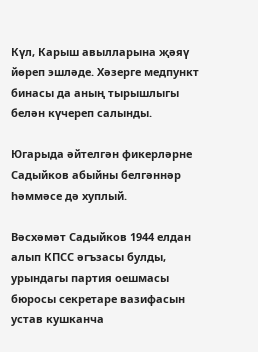Күл, Карыш авылларына җәяү йөреп эшләде. Хәзерге медпункт бинасы да аның тырышлыгы белән күчереп салынды.

Югарыда әйтелгән фикерләрне Садыйков абыйны белгәннәр һәммәсе дә хуплый.

Вәсхәмәт Садыйков 1944 елдан алып КПСС әгъзасы булды, урындагы партия оешмасы бюросы секретаре вазифасын устав кушканча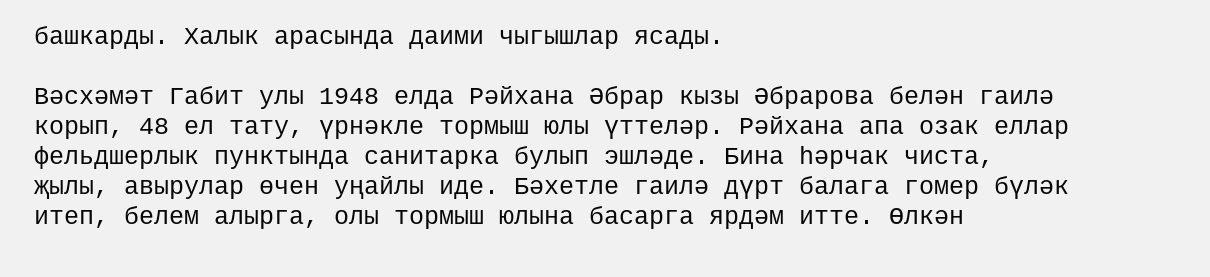башкарды. Халык арасында даими чыгышлар ясады.

Вәсхәмәт Габит улы 1948 елда Рәйхана Әбрар кызы Әбрарова белән гаилә корып, 48 ел тату, үрнәкле тормыш юлы үттеләр. Рәйхана апа озак еллар фельдшерлык пунктында санитарка булып эшләде. Бина һәрчак чиста, җылы, авырулар өчен уңайлы иде. Бәхетле гаилә дүрт балага гомер бүләк итеп, белем алырга, олы тормыш юлына басарга ярдәм итте. Өлкән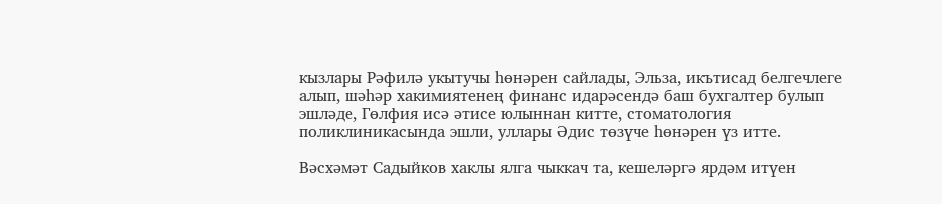кызлары Рәфилә укытучы һөнәрен сайлады, Эльза, икътисад белгечлеге алып, шәһәр хакимиятенең финанс идарәсендә баш бухгалтер булып эшләде, Гөлфия исә әтисе юлыннан китте, стоматология поликлиникасында эшли, уллары Әдис төзүче һөнәрен үз итте.

Вәсхәмәт Садыйков хаклы ялга чыккач та, кешеләргә ярдәм итүен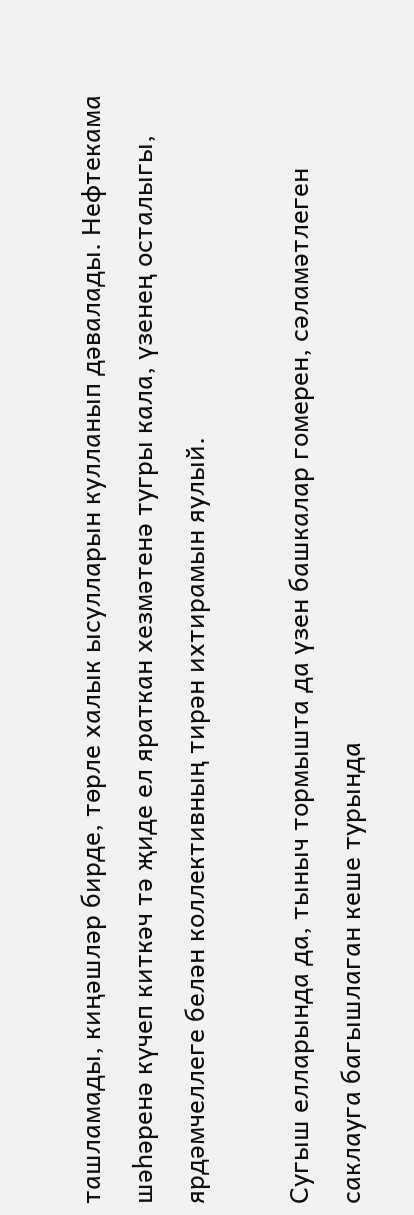ташламады, киңәшләр бирде, төрле халык ысулларын кулланып дәвалады. Нефтекама шәһәренә күчеп киткәч тә җиде ел яраткан хезмәтенә тугры кала, үзенең осталыгы, ярдәмчеллеге белән коллективның тирән ихтирамын яулый.

Сугыш елларында да, тыныч тормышта да үзен башкалар гомерен, сәламәтлеген саклауга багышлаган кеше турында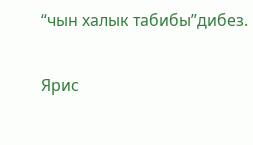“чын халык табибы”дибез.

Ярис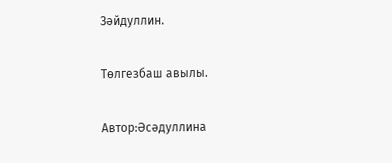Зәйдуллин.

Төлгезбаш авылы.

Автор:Әсәдуллина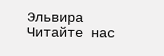Эльвира
Читайте нас